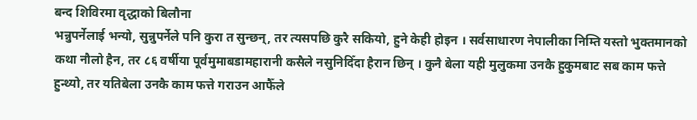बन्द शिविरमा वृद्धाको बिलौना
भन्नुपर्नेलाई भन्यो, सुन्नुपर्नेले पनि कुरा त सुन्छन्, तर त्यसपछि कुरै सकियो, हुने केही होइन । सर्वसाधारण नेपालीका निम्ति यस्तो भुक्तमानको कथा नौलो हैन, तर ८६ वर्षीया पूर्वमुमाबडामहारानी कसैले नसुनिदिँदा हैरान छिन् । कुनै बेला यही मुलुकमा उनकै हुकुमबाट सब काम फत्ते हुन्थ्यो, तर यतिबेला उनकै काम फत्ते गराउन आफैँले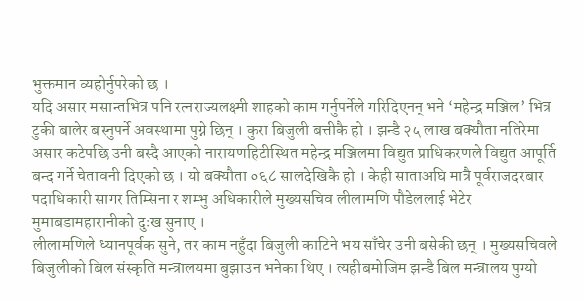भुक्तमान व्यहोर्नुपरेको छ ।
यदि असार मसान्तभित्र पनि रत्नराज्यलक्ष्मी शाहको काम गर्नुपर्नेले गरिदिएनन् भने ‘महेन्द्र मञ्जिल’ भित्र टुकी बालेर बस्नुपर्ने अवस्थामा पुग्ने छिन् । कुरा बिजुली बत्तीकै हो । झन्डै २५ लाख बक्यौता नतिरेमा असार कटेपछि उनी बस्दै आएको नारायणहिटीस्थित महेन्द्र मञ्जिलमा विद्युत प्राधिकरणले विद्युत आपूर्ति बन्द गर्ने चेतावनी दिएको छ । यो बक्यौता ०६८ सालदेखिकै हो । केही साताअघि मात्रै पूर्वराजदरबार पदाधिकारी सागर तिम्सिना र शम्भु अधिकारीले मुख्यसचिव लीलामणि पौडेललाई भेटेर मुमाबडामहारानीको दुःख सुनाए ।
लीलामणिले ध्यानपूर्वक सुने, तर काम नहुँदा बिजुली काटिने भय साँचेर उनी बसेकी छन् । मुख्यसचिवले बिजुलीको बिल संस्कृति मन्त्रालयमा बुझाउन भनेका थिए । त्यहीबमोजिम झन्डै बिल मन्त्रालय पुग्यो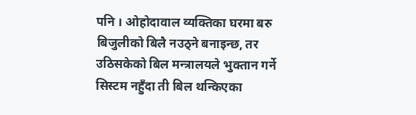पनि । ओहोदावाल व्यक्तिका घरमा बरु बिजुलीको बिलै नउठ्ने बनाइन्छ, तर उठिसकेको बिल मन्त्रालयले भुक्तान गर्ने सिस्टम नहुँदा ती बिल थन्किएका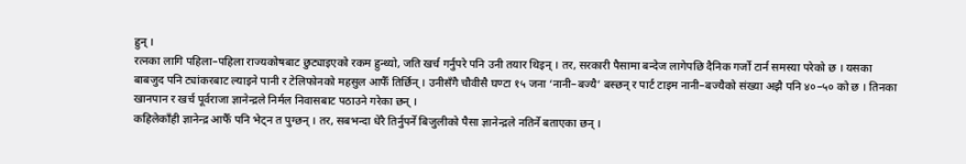हुन् ।
रत्नका लागि पहिला–पहिला राज्यकोषबाट छुट्याइएको रकम हुन्थ्यो, जति खर्च गर्नुपरे पनि उनी तयार थिइन् । तर, सरकारी पैसामा बन्देज लागेपछि दैनिक गर्जो टार्न समस्या परेको छ । यसका बाबजुद पनि ट्यांकरबाट ल्याइने पानी र टेलिफोनको महसुल आफैँ तिर्छिन् । उनीसँगै चौवीसै घण्टा १५ जना ‘नानी–बज्यै’ बस्छन् र पार्ट टाइम नानी–बज्यैको संख्या अझै पनि ४०–५० को छ । तिनका खानपान र खर्च पूर्वराजा ज्ञानेन्द्रले निर्मल निवासबाट पठाउने गरेका छन् ।
कहिलेकाँही ज्ञानेन्द्र आफैँ पनि भेट्न त पुग्छन् । तर, सबभन्दा धेरै तिर्नुपर्ने बिजुलीको पैसा ज्ञानेन्द्रले नतिर्ने बताएका छन् ।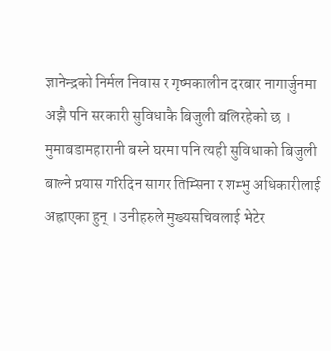ज्ञानेन्द्रको निर्मल निवास र गृष्मकालीन दरबार नागार्जुनमा अझै पनि सरकारी सुविधाकै बिजुली बलिरहेको छ । मुमाबडामहारानी बस्ने घरमा पनि त्यही सुविधाको बिजुली बाल्ने प्रयास गरिदिन सागर तिम्सिना र शम्भु अधिकारीलाई अह्राएका हुन् । उनीहरुले मुख्यसचिवलाई भेटेर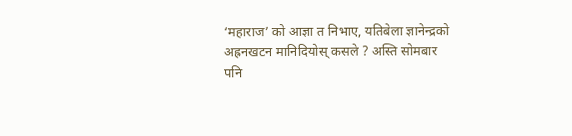‘महाराज’ को आज्ञा त निभाए, यतिबेला ज्ञानेन्द्रको अह्रनखटन मानिदियोस् कसले ? अस्ति सोमबार पनि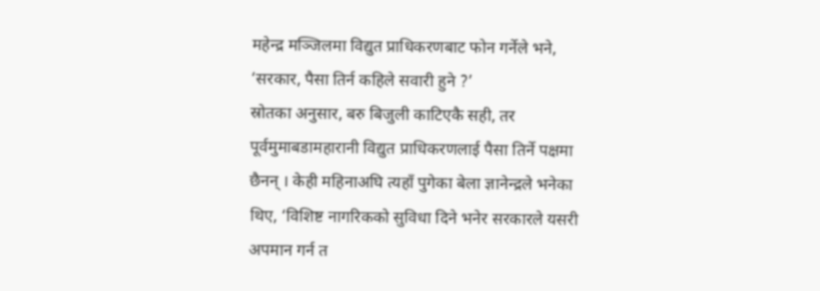महेन्द्र मञ्जिलमा विद्युत प्राधिकरणबाट फोन गर्नेले भने, ‘सरकार, पैसा तिर्न कहिले सवारी हुने ?’
स्रोतका अनुसार, बरु बिजुली काटिएकै सही, तर पूर्वमुमाबडामहारानी विद्युत प्राधिकरणलाई पैसा तिर्ने पक्षमा छैनन् । केही महिनाअघि त्यहाँ पुगेका बेला ज्ञानेन्द्रले भनेका थिए, ‘विशिष्ट नागरिकको सुविधा दिने भनेर सरकारले यसरी अपमान गर्न त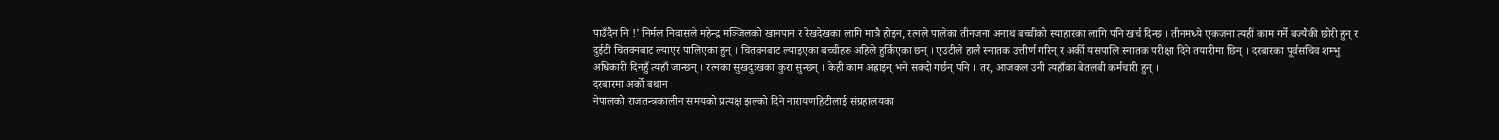पाउँदैन नि !’ निर्मल निवासले महेन्द्र मञ्जिलको खानपान र रेखदेखका लागि मात्रै होइन, रत्नले पालेका तीनजना अनाथ बच्चीको स्याहारका लागि पनि खर्च दिन्छ । तीनमध्ये एकजना त्यहीं काम गर्ने बज्यैकी छोरी हुन् र दुईटी चितवनबाट ल्याएर पालिएका हुन् । चितवनबाट ल्याइएका बच्चीहरु अहिले हुर्किएका छन् । एउटीले हालै स्नातक उत्तीर्ण गरिन् र अर्की यसपालि स्नातक परीक्षा दिने तयारीमा छिन् । दरबारका पूर्वसचिव शम्भु अधिकारी दिनहुँ त्यहाँ जान्छन् । रत्नका सुखदुःखका कुरा सुन्छन् । केही काम अह्राइन् भने सक्दो गर्छन् पनि । तर, आजकल उनी त्यहाँका बेतलबी कर्मचारी हुन् ।
दरबारमा अर्को बथान
नेपालको राजतन्त्रकालीन समयको प्रत्यक्ष झल्को दिने नारायणहिटीलाई संग्रहालयका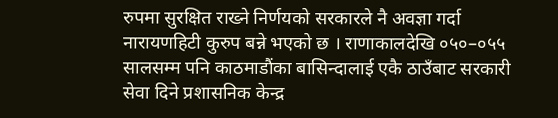रुपमा सुरक्षित राख्ने निर्णयको सरकारले नै अवज्ञा गर्दा नारायणहिटी कुरुप बन्ने भएको छ । राणाकालदेखि ०५०–०५५ सालसम्म पनि काठमाडौंका बासिन्दालाई एकै ठाउँबाट सरकारी सेवा दिने प्रशासनिक केन्द्र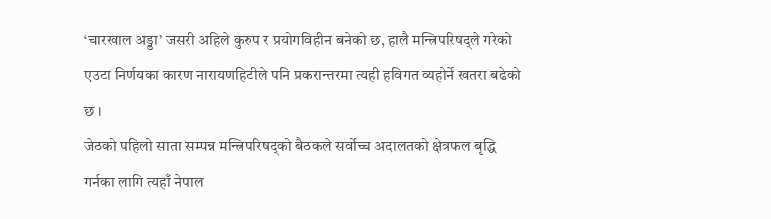‘चारखाल अड्डा’ जसरी अहिले कुरुप र प्रयोगविहीन बनेको छ, हालै मन्त्रिपरिषद्ले गरेको एउटा निर्णयका कारण नारायणहिटीले पनि प्रकरान्तरमा त्यही हविगत व्यहोर्ने खतरा बढेको छ ।
जेठको पहिलो साता सम्पन्न मन्त्रिपरिषद्को बैठकले सर्वोच्च अदालतको क्षेत्रफल बृद्धि गर्नका लागि त्यहाँ नेपाल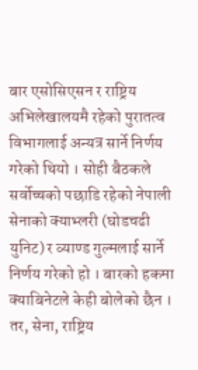बार एसोसिएसन र राष्ट्रिय अभिलेखालयमै रहेको पुरातत्व विभागलाई अन्यत्र सार्ने निर्णय गरेको थियो । सोही बैठकले सर्वोच्चको पछाडि रहेको नेपाली सेनाको क्याभ्लरी (घोडचढी युनिट) र व्याण्ड गुल्मलाई सार्ने निर्णय गरेको हो । बारको हकमा क्याबिनेटले केही बोलेको छैन । तर, सेना, राष्ट्रिय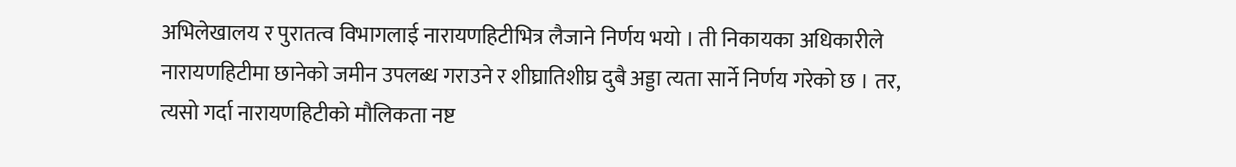अभिलेखालय र पुरातत्व विभागलाई नारायणहिटीभित्र लैजाने निर्णय भयो । ती निकायका अधिकारीले नारायणहिटीमा छानेको जमीन उपलब्ध गराउने र शीघ्रातिशीघ्र दुबै अड्डा त्यता सार्ने निर्णय गरेको छ । तर, त्यसो गर्दा नारायणहिटीको मौलिकता नष्ट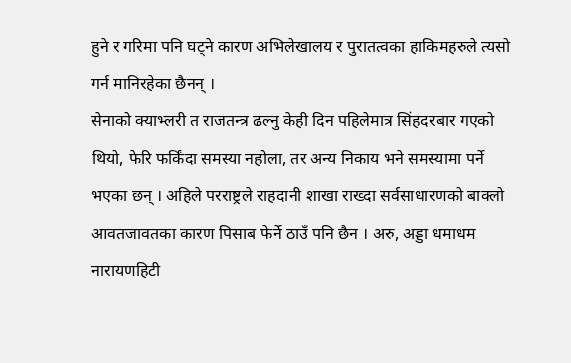हुने र गरिमा पनि घट्ने कारण अभिलेखालय र पुरातत्वका हाकिमहरुले त्यसो गर्न मानिरहेका छैनन् ।
सेनाको क्याभ्लरी त राजतन्त्र ढल्नु केही दिन पहिलेमात्र सिंहदरबार गएको थियो, फेरि फर्किंदा समस्या नहोला, तर अन्य निकाय भने समस्यामा पर्ने भएका छन् । अहिले परराष्ट्रले राहदानी शाखा राख्दा सर्वसाधारणको बाक्लो आवतजावतका कारण पिसाब फेर्ने ठाउँ पनि छैन । अरु, अड्डा धमाधम नारायणहिटी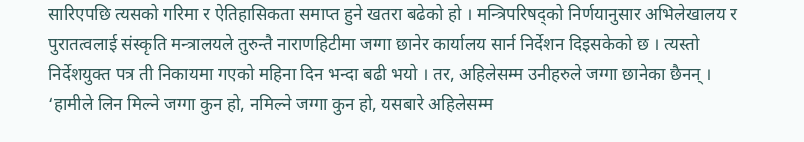सारिएपछि त्यसको गरिमा र ऐतिहासिकता समाप्त हुने खतरा बढेको हो । मन्त्रिपरिषद्को निर्णयानुसार अभिलेखालय र पुरातत्वलाई संस्कृति मन्त्रालयले तुरुन्तै नाराणहिटीमा जग्गा छानेर कार्यालय सार्न निर्देशन दिइसकेको छ । त्यस्तो निर्देशयुक्त पत्र ती निकायमा गएको महिना दिन भन्दा बढी भयो । तर, अहिलेसम्म उनीहरुले जग्गा छानेका छैनन् । ‘हामीले लिन मिल्ने जग्गा कुन हो, नमिल्ने जग्गा कुन हो, यसबारे अहिलेसम्म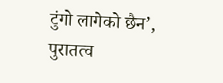टुंगो लागेको छैन’, पुरातत्व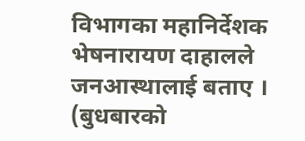विभागका महानिर्देशक भेषनारायण दाहालले जनआस्थालाई बताए ।
(बुधबारको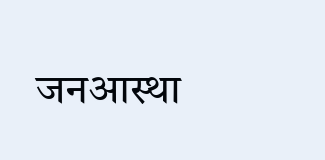जनआस्था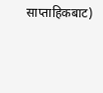साप्ताहिकबाट)